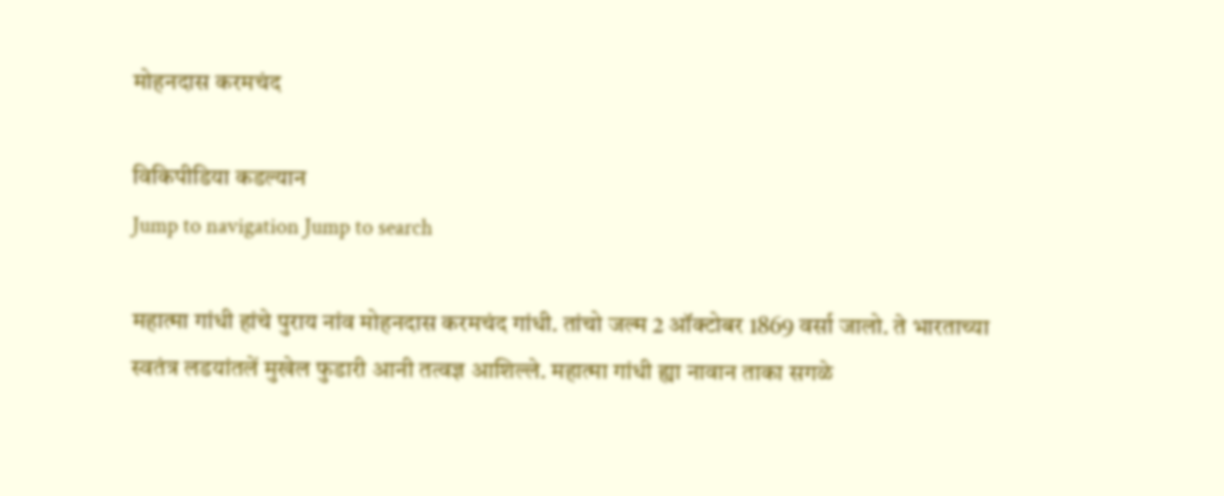मोहनदास करमचंद

विकिपीडिया कडल्यान
Jump to navigation Jump to search

महात्मा गांधी हांचे पुराय नांव मोहनदास करमचंद गांधी. तांचो जल्म 2 ऑक्टोबर 1869 वर्सा जालो. ते भारताच्या स्वतंत्र लडयांतलें मुखेल फुडारी आनी तत्वज्ञ आशिल्ले. महात्मा गांधी ह्या नावान ताका सगळे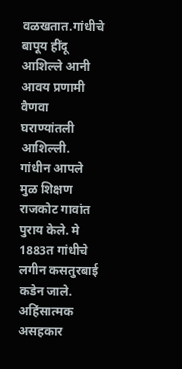वळखतात.गांधीचे बापूय हींदू आशिल्ले आनी आवय प्रणामी वैणवा घराण्यांतली आशिल्ली. गांधीन आपले मुळ शिक्षण राजकोट गावांत पुराय केले. मे 1883त गांधीचे लगीन कसतुरबाई कडेन जाले. अहिंसात्मक असहकार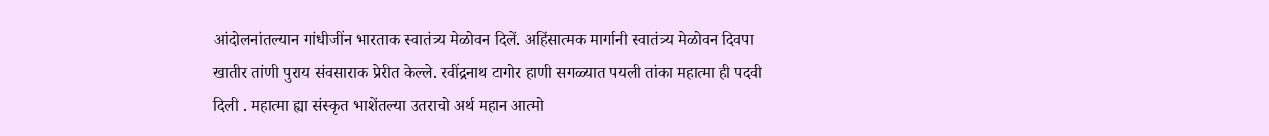आंदोलनांतल्यान गांधीजींन भारताक स्वातंत्र्य मेळोवन दिलें. अहिंसात्मक मार्गानी स्वातंत्र्य मेळोवन दिवपा खातीर तांणी पुराय संवसाराक प्रेरीत केल्ले. रवींद्रनाथ टागोर हाणी सगळ्यात पयली तांका महात्मा ही पदवी दिली . महात्मा ह्या संस्कृत भाशेंतल्या उतराचो अर्थ महान आत्मो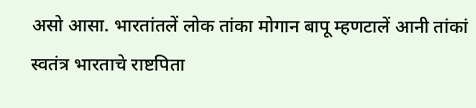असो आसा. भारतांतलें लोक तांका मोगान बापू म्हणटालें आनी तांकां स्वतंत्र भारताचे राष्टपिता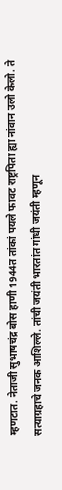म्हणटात. नेताजी सुभाषचंद्र बोस हाणी 1944त तांकां पयले फावट राष्ट्रपिता ह्या नांवान उलो केलो. ते सत्याग्रहाचे जनक आशिल्ले. तांची जयंती भारतांत गांधी जयंती म्हणून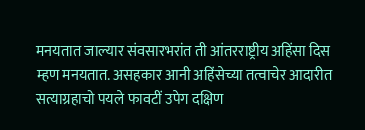मनयतात जाल्यार संवसारभरांत ती आंतरराष्ट्रीय अहिंसा दिस म्हण मनयतात. असहकार आनी अहिंसेच्या तत्वाचेर आदारीत सत्याग्रहाचो पयले फावटीं उपेग दक्षिण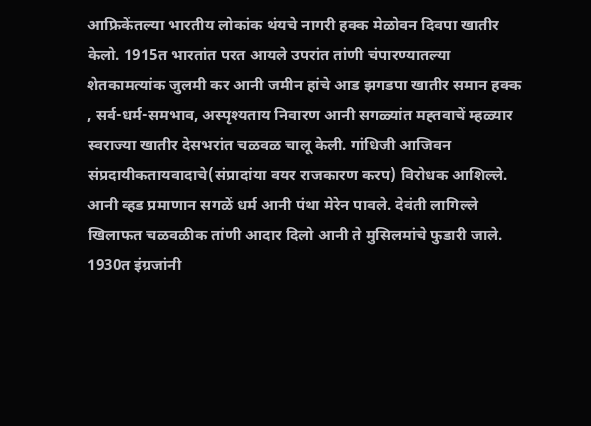आफ्रिकेंतल्या भारतीय लोकांक थंयचे नागरी हक्क मेळोवन दिवपा खातीर केलो. 1915त भारतांत परत आयले उपरांत तांणी चंपारण्यातल्या शेतकामत्यांक जुलमी कर आनी जमीन हांचे आड झगडपा खातीर समान हक्क , सर्व-धर्म-समभाव, अस्पृश्यताय निवारण आनी सगळ्यांत मह्तवाचें म्हळ्यार स्वराज्या खातीर देसभरांत चळवळ चालू केली. गांधिजी आजिवन संप्रदायीकतायवादाचे(संप्रादांया वयर राजकारण करप) विरोधक आशिल्ले. आनी व्हड प्रमाणान सगळें धर्म आनी पंथा मेरेन पावले. देवंती लागिल्ले खिलाफत चळवळीक तांणी आदार दिलो आनी ते मुसिलमांचे फुडारी जाले. 1930त इंग्रजांनी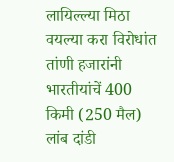लायिल्ल्या मिठा वयल्या करा विरोधांत तांणी हजारांनी भारतीयांचें 400 किमी (250 मैल) लांब दांडी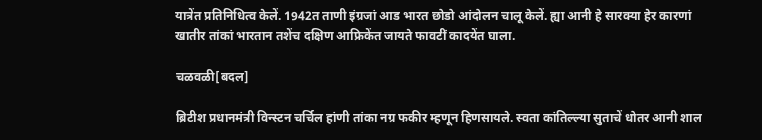यात्रेंत प्रतिनिधित्व केलें. 1942त ताणी इंग्रजां आड भारत छोडो आंदोलन चालू केलें. ह्या आनी हे सारक्या हेर कारणां खातीर तांकां भारतान तशेंच दक्षिण आफ्रिकेंत जायते फावटीं कादयेंत घाला.

चळवळी[बदल]

ब्रिटीश प्रधानमंत्री विन्स्टन चर्चिल हांणी तांका नग्र फकीर म्हणून हिणसायले. स्वता कांतिल्ल्या सुताचें धोतर आनी शाल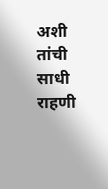अशी तांची साधी राहणी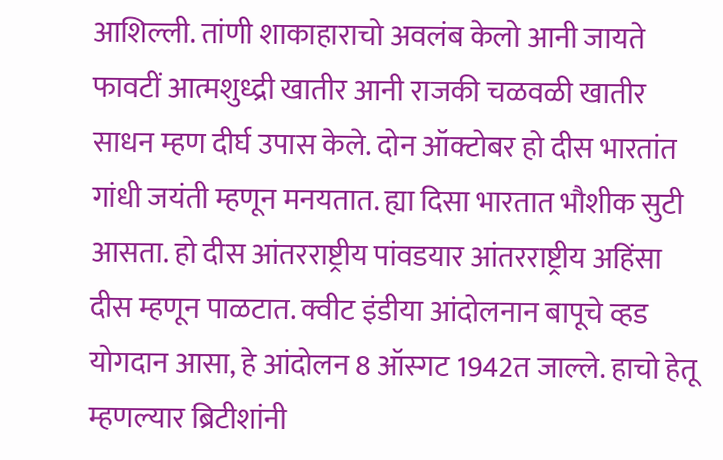आशिल्ली. तांणी शाकाहाराचो अवलंब केलो आनी जायते फावटीं आत्मशुध्द्री खातीर आनी राजकी चळवळी खातीर साधन म्हण दीर्घ उपास केले. दोन ऑक्टोबर हो दीस भारतांत गांधी जयंती म्हणून मनयतात. ह्या दिसा भारतात भौशीक सुटी आसता. हो दीस आंतरराष्ट्रीय पांवडयार आंतरराष्ट्रीय अहिंसा दीस म्हणून पाळटात. क्वीट इंडीया आंदोलनान बापूचे व्हड योगदान आसा, हे आंदोलन 8 ऑस्गट 1942त जाल्ले. हाचो हेतू म्हणल्यार ब्रिटीशांनी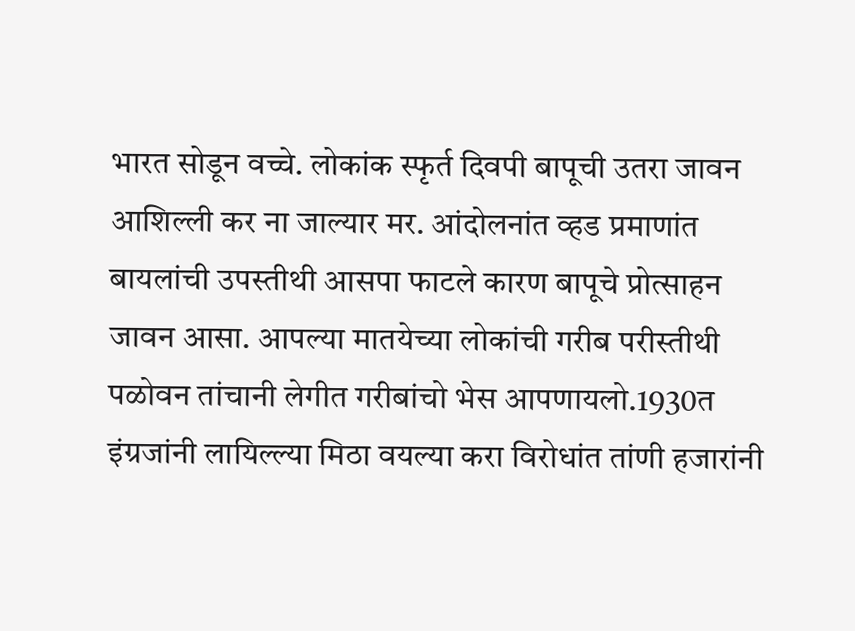भारत सोडून वच्चे. लोकांक स्फृर्त दिवपी बापूची उतरा जावन आशिल्ली कर ना जाल्यार मर. आंदोलनांत व्हड प्रमाणांत बायलांची उपस्तीथी आसपा फाटले कारण बापूचे प्रोत्साहन जावन आसा. आपल्या मातयेच्या लोकांची गरीब परीस्तीथी पळोवन तांचानी लेगीत गरीबांचो भेस आपणायलो.1930त इंग्रजांनी लायिल्ल्या मिठा वयल्या करा विरोधांत तांणी हजारांनी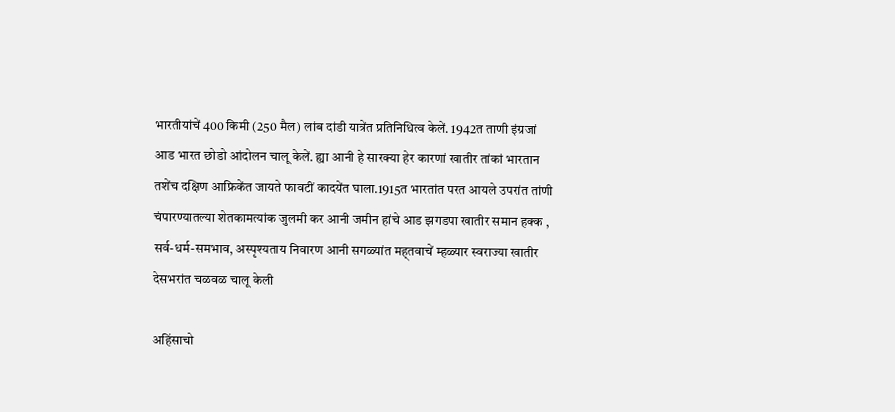भारतीयांचें 400 किमी (250 मैल) लांब दांडी यात्रेंत प्रतिनिधित्व केलें. 1942त ताणी इंग्रजां आड भारत छोडो आंदोलन चालू केलें. ह्या आनी हे सारक्या हेर कारणां खातीर तांकां भारतान तशेंच दक्षिण आफ्रिकेंत जायते फावटीं कादयेंत घाला.1915त भारतांत परत आयले उपरांत तांणी चंपारण्यातल्या शेतकामत्यांक जुलमी कर आनी जमीन हांचे आड झगडपा खातीर समान हक्क , सर्व-धर्म-समभाव, अस्पृश्यताय निवारण आनी सगळ्यांत मह्तवाचें म्हळ्यार स्वराज्या खातीर देसभरांत चळवळ चालू केली

अहिंसाचो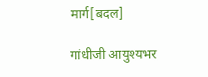मार्ग[बदल]

गांधीजी आयुश्यभर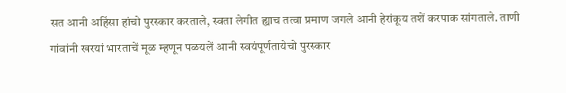सत आनी अहिंसा हांचो पुरस्कार करताले, स्वता लेगीत ह्याच तत्वा प्रमाण जगले आनी हेरांकूय तशें करपाक सांगताले. ताणी गांवांनी खरयां भारताचें मूळ म्हणून पळयलें आनी स्वयंपूर्णतायेचो पुरस्कार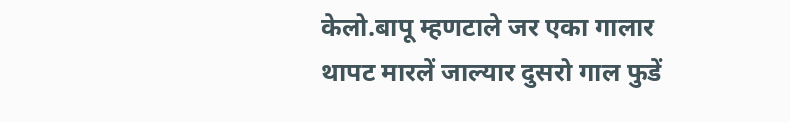केलो.बापू म्हणटाले जर एका गालार थापट मारलें जाल्यार दुसरो गाल फुडें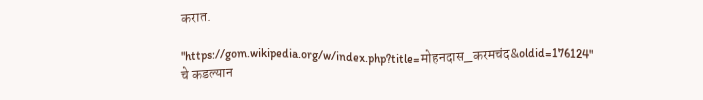करात.

"https://gom.wikipedia.org/w/index.php?title=मोहनदास_करमचंद&oldid=176124" चे कडल्यान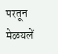परतून मेळयलें